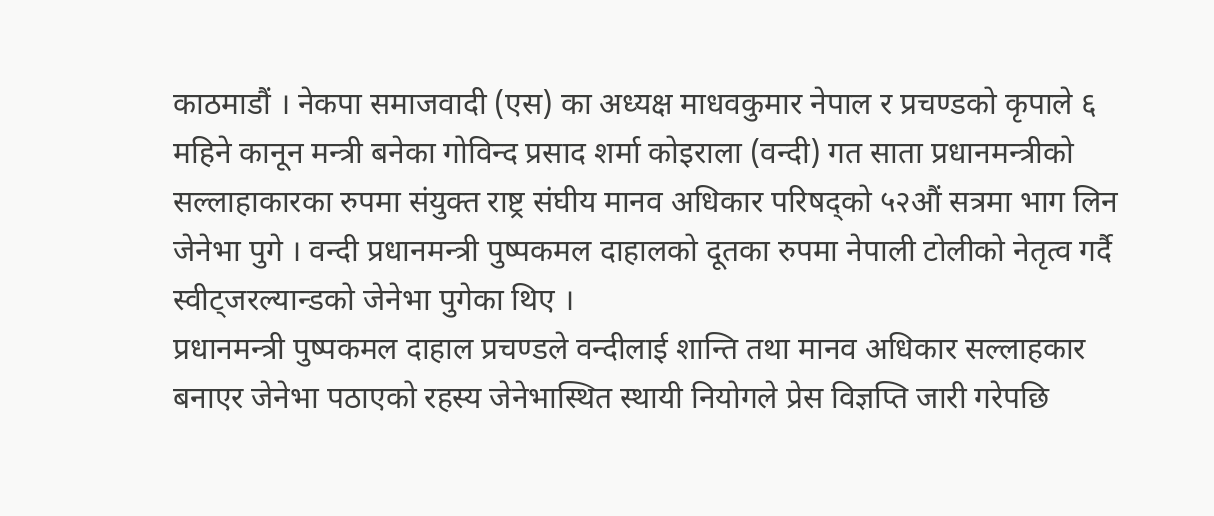काठमाडौं । नेकपा समाजवादी (एस) का अध्यक्ष माधवकुमार नेपाल र प्रचण्डको कृपाले ६ महिने कानून मन्त्री बनेका गोविन्द प्रसाद शर्मा कोइराला (वन्दी) गत साता प्रधानमन्त्रीको सल्लाहाकारका रुपमा संयुक्त राष्ट्र संघीय मानव अधिकार परिषद्को ५२औं सत्रमा भाग लिन जेनेभा पुगे । वन्दी प्रधानमन्त्री पुष्पकमल दाहालको दूतका रुपमा नेपाली टोलीको नेतृत्व गर्दै स्वीट्जरल्यान्डको जेनेभा पुगेका थिए ।
प्रधानमन्त्री पुष्पकमल दाहाल प्रचण्डले वन्दीलाई शान्ति तथा मानव अधिकार सल्लाहकार बनाएर जेनेभा पठाएको रहस्य जेनेभास्थित स्थायी नियोगले प्रेस विज्ञप्ति जारी गरेपछि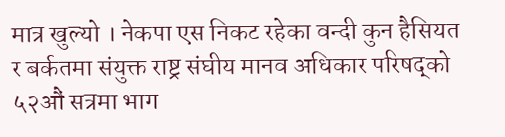मात्र खुल्यो । नेकपा एस निकट रहेका वन्दी कुन हैसियत र बर्कतमा संयुक्त राष्ट्र संघीय मानव अधिकार परिषद्को ५२औं सत्रमा भाग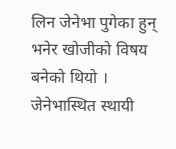लिन जेनेभा पुगेका हुन् भनेर खोजीको विषय बनेको थियो । जेनेभास्थित स्थायी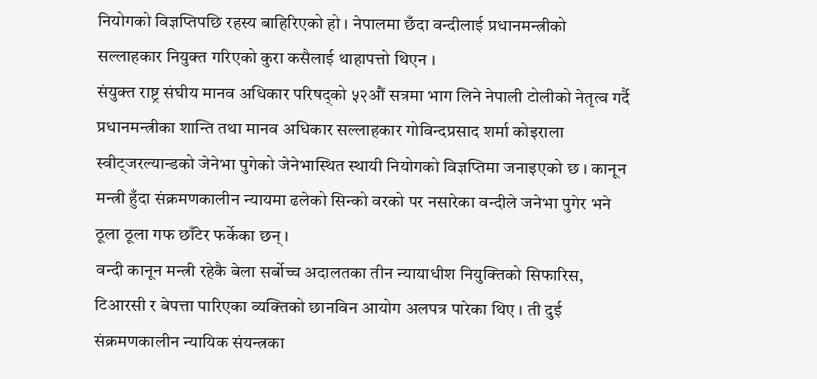नियोगको विज्ञप्तिपछि रहस्य बाहिरिएको हो । नेपालमा छँदा वन्दीलाई प्रधानमन्त्रीको सल्लाहकार नियुक्त गरिएको कुरा कसैलाई थाहापत्तो थिएन ।
संयुक्त राष्ट्र संघीय मानव अधिकार परिषद्को ५२औं सत्रमा भाग लिने नेपाली टोलीको नेतृत्व गर्दै प्रधानमन्त्रीका शान्ति तथा मानव अधिकार सल्लाहकार गोविन्दप्रसाद शर्मा कोइराला स्वीट्जरल्यान्डको जेनेभा पुगेको जेनेभास्थित स्थायी नियोगको विज्ञप्तिमा जनाइएको छ । कानून मन्त्री हुँदा संक्रमणकालीन न्यायमा ढलेको सिन्को वरको पर नसारेका वन्दीले जनेभा पुगेर भने ठूला ठूला गफ छाँटेर फर्केका छन् ।
वन्दी कानून मन्त्री रहेकै बेला सर्बोच्च अदालतका तीन न्यायाधीश नियुक्तिको सिफारिस, टिआरसी र बेपत्ता पारिएका व्यक्तिको छानविन आयोग अलपत्र पारेका थिए । ती दुई संक्रमणकालीन न्यायिक संयन्त्रका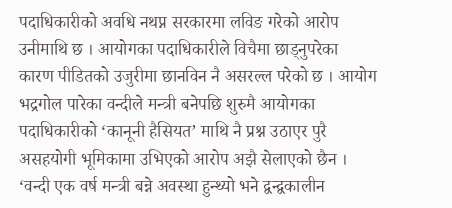पदाधिकारीको अवधि नथप्न सरकारमा लविङ गरेको आरोप उनीमाथि छ । आयोगका पदाधिकारीले विचैमा छाड्नुपरेका कारण पीडितको उजुरीमा छानविन नै असरल्ल परेको छ । आयोग भद्रगोल पारेका वन्दीले मन्त्री बनेपछि शुरुमै आयोगका पदाधिकारीको ‘कानूनी हैसियत’ माथि नै प्रश्न उठाएर पुरै असहयोगी भूमिकामा उभिएको आरोप अझै सेलाएको छैन ।
‘वन्दी एक वर्ष मन्त्री बन्ने अवस्था हुन्थ्यो भने द्वन्द्वकालीन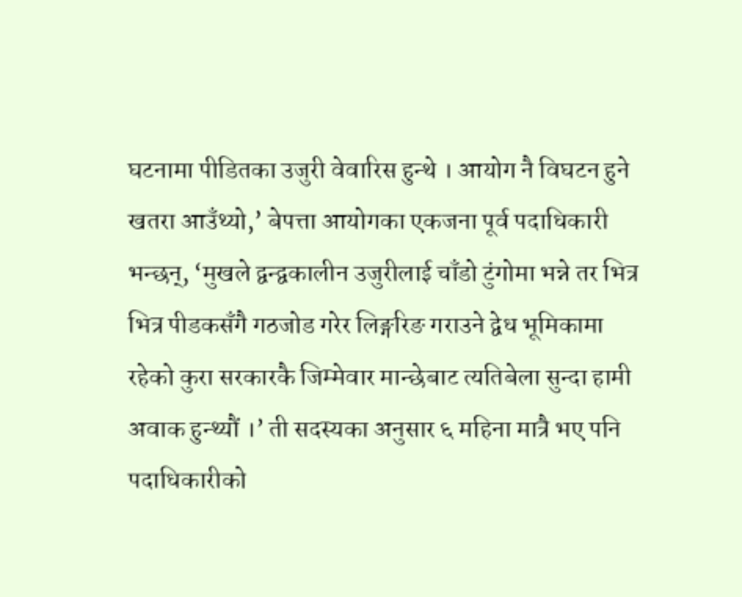घटनामा पीडितका उजुरी वेवारिस हुन्थे । आयोग नै विघटन हुने खतरा आउँथ्यो,’ बेपत्ता आयोगका एकजना पूर्व पदाधिकारी भन्छन्, ‘मुखले द्वन्द्वकालीन उजुरीलाई चाँडो टुंगोमा भन्ने तर भित्र भित्र पीडकसँगै गठजोड गरेर लिङ्गरिङ गराउने द्वेध भूमिकामा रहेको कुरा सरकारकै जिम्मेवार मान्छेबाट त्यतिबेला सुन्दा हामी अवाक हुन्थ्यौं ।’ ती सदस्यका अनुसार ६ महिना मात्रै भए पनि पदाधिकारीको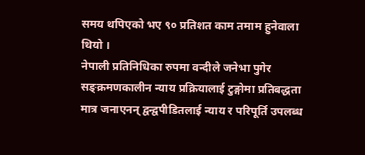समय थपिएको भए ९० प्रतिशत काम तमाम हुनेवाला थियो ।
नेपाली प्रतिनिधिका रुपमा वन्दीले जनेभा पुगेर सङ्क्रमणकालीन न्याय प्रक्रियालाई टुङ्गोमा प्रतिबद्धता मात्र जनाएनन् द्वन्द्वपीडितलाई न्याय र परिपूर्ति उपलब्ध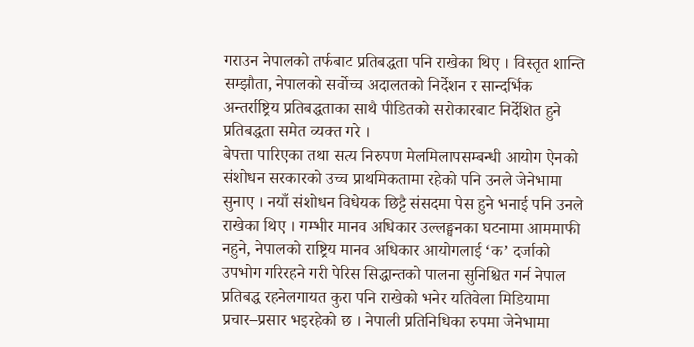गराउन नेपालको तर्फबाट प्रतिबद्धता पनि राखेका थिए । विस्तृत शान्ति सम्झौता, नेपालको सर्वोच्च अदालतको निर्देशन र सान्दर्भिक अन्तर्राष्ट्रिय प्रतिबद्धताका साथै पीडितको सरोकारबाट निर्देशित हुने प्रतिबद्धता समेत व्यक्त गरे ।
बेपत्ता पारिएका तथा सत्य निरुपण मेलमिलापसम्बन्धी आयोग ऐनको संशोधन सरकारको उच्च प्राथमिकतामा रहेको पनि उनले जेनेभामा सुनाए । नयाँ संशोधन विधेयक छिट्टै संसदमा पेस हुने भनाई पनि उनले राखेका थिए । गम्भीर मानव अधिकार उल्लङ्घनका घटनामा आममाफी नहुने, नेपालको राष्ट्रिय मानव अधिकार आयोगलाई ‘क’ दर्जाको उपभोग गरिरहने गरी पेरिस सिद्धान्तको पालना सुनिश्चित गर्न नेपाल प्रतिबद्ध रहनेलगायत कुरा पनि राखेको भनेर यतिवेला मिडियामा प्रचार–प्रसार भइरहेको छ । नेपाली प्रतिनिधिका रुपमा जेनेभामा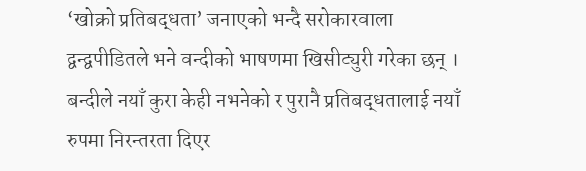‘खोक्रो प्रतिबद्धता’ जनाएको भन्दै सरोकारवाला द्वन्द्वपीडितले भने वन्दीको भाषणमा खिसीट्युरी गरेका छन् ।
बन्दीले नयाँ कुरा केही नभनेको र पुरानै प्रतिबद्धतालाई नयाँ रुपमा निरन्तरता दिएर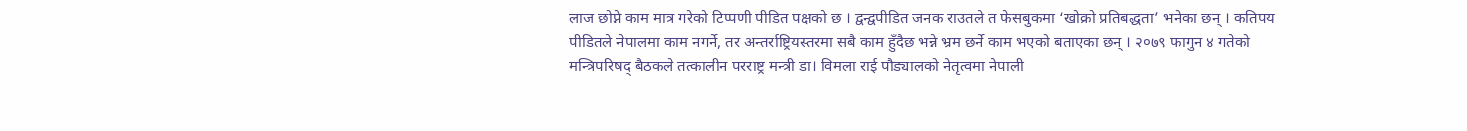लाज छोप्ने काम मात्र गरेको टिप्पणी पीडित पक्षको छ । द्वन्द्वपीडित जनक राउतले त फेसबुकमा ‘खोक्रो प्रतिबद्धता’ भनेका छन् । कतिपय पीडितले नेपालमा काम नगर्ने, तर अन्तर्राष्ट्रियस्तरमा सबै काम हुँदैछ भन्ने भ्रम छर्ने काम भएको बताएका छन् । २०७९ फागुन ४ गतेको मन्त्रिपरिषद् बैठकले तत्कालीन परराष्ट्र मन्त्री डा। विमला राई पौड्यालको नेतृत्वमा नेपाली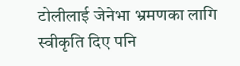टोलीलाई जेनेभा भ्रमणका लागि स्वीकृति दिए पनि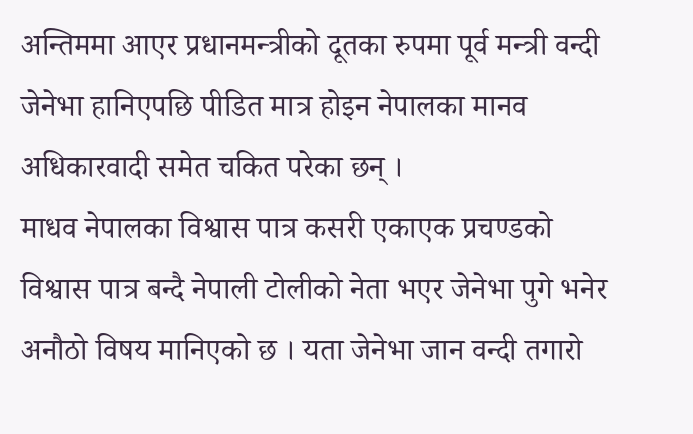अन्तिममा आएर प्रधानमन्त्रीको दूतका रुपमा पूर्व मन्त्री वन्दी जेनेभा हानिएपछि पीडित मात्र होइन नेपालका मानव अधिकारवादी समेत चकित परेका छन् ।
माधव नेपालका विश्वास पात्र कसरी एकाएक प्रचण्डको विश्वास पात्र बन्दै नेपाली टोलीको नेता भएर जेनेभा पुगे भनेर अनौठो विषय मानिएको छ । यता जेनेभा जान वन्दी तगारो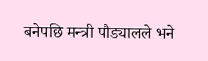बनेपछि मन्त्री पौड्यालले भने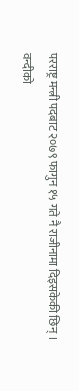परराष्ट्र मन्त्री पदबाट २०७९ फागुन १५ गते नै राजीनामा दिइसकेकी छिन् ।
वन्दीको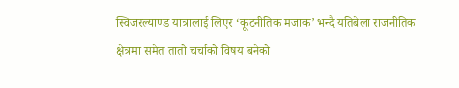स्विजरल्याण्ड यात्रालाई लिएर ‘कूटनीतिक मजाक’ भन्दै यतिबेला राजनीतिक क्षेत्रमा समेत तातो चर्चाको विषय बनेको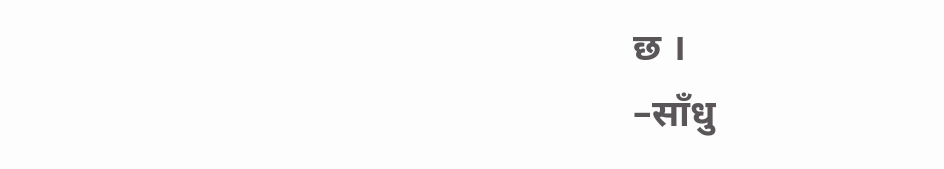छ ।
–साँधु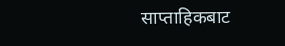साप्ताहिकबाट